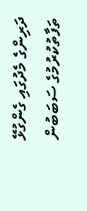ދަރިންގެ މެދުގައި ގެންގުޅޭ ތަފާތުކުރުމުގެ ސަބަބުން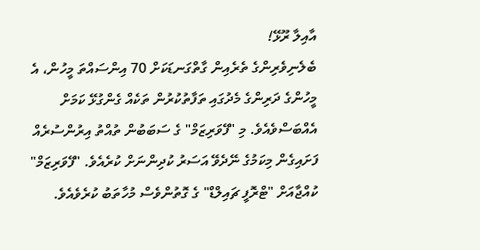އާއިލާ ރޫޅޭ!
ބެލެނިވެރިންގެ ތެރެއިން ގާތްގަނޑަކަށް 70 އިންސައްތަ މީހުން، އެ މީހުންގެ ދަރިންގެ މެދުގައި ތަފާތުކުރުން ތަކެއް ގެންގުޅޭ ކަމަށް އެއްބަސްވެއެވެ. މި "ފޭވަރިޒަމް" ގެ ސަބަބުން ތުއްތު އިރުންސުރެއް ފަށައިގެން މިކަމުގެ ނޭދެވޭ އަސަރު ކުދިންނަށް ކުރެއެވެ. "ފޭވަރިޒަމް" ކުއްޖާއަށް "ޓްރޮފީ ޗައިލްޑް" ގެ ގޮތުންވެސް މުހާތަބު ކުރެވެއެވެ.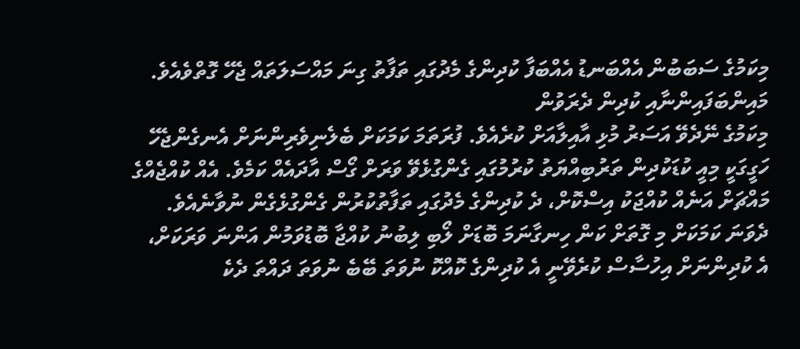މިކަމުގެ ސަބަބުން އެއްބަނޑު އެއްބަފާ ކުދިންގެ މެދުގައި ތަފާތު ގިނަ މައްސަލަތައް ޖެހޭ ގޮތްވެއެވެ.
މައިންބަފައިންނާއި ކުދިން ދެރަވުން
މިކަމުގެ ނޭދެވޭ އަސަރު މުޅި އާއިލާއަށް ކުރެއެވެ. ފުރަތަމަ ކަމަކަށް ބެލެނިވެރިންނަށް އެނގެންޖެހޭ ހަގީގަކީ މިއީ ކުޑަކުދިން ތަރުބިއްޔަތު ކުރުމުގައި ގެންގުޅެވޭ ވަރަށް ގޯސް އާދައެއް ކަމެވެ. އެއް ކުއްޖެއްގެ މައްޗަށް އަނެއް ކުއްޖަކު އިސްކޮށް، ދެ ކުދިންގެ މެދުގައި ތަފާތުކުރުން ގެންގުޅެގެން ނުވާނެއެވެ.
ދެވަނަ ކަމަކަށް މި ގޮތަށް ކަން ހިނގާނަމަ ބޮޑަށް ލޯބި ލިބުނު ކުއްޖާ ބޮޑުވަމުން އަންނަ ވަރަކަށް، އެ ކުދިންނަށް އިހުސާސް ކުރެވޭނީ އެ ކުދިންގެ ކޮއްކޮ ނުވަތަ ބޭބެ ނުވަތަ ދައްތަ ދެކެ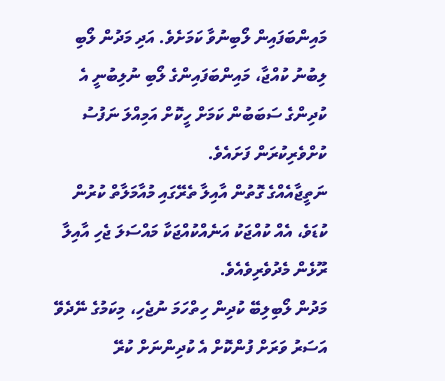މައިންބަފައިން ލޯބިނުވާ ކަމަށެވެ. އަދި މަދުން ލޯބި ލިބުނު ކުއްޖާ، މައިންބަފައިންގެ ލޯބި ނުލިބުނީ އެ ކުދިންގެ ސަބަބުން ކަމަށް ހީކޮށް އަމިއްލަ ނަފުސު ކުށްވެރިކުރަން ފަށައެވެ.
ނަތީޖާއެއްގެ ގޮތުން އާއިލާ ތެރޭގައި މުއާމަލާތް ކުރުން ކުޑަވެ، އެއް ކުއްޖަކު އަނެއްކުއްޖަކާ މައްސަލަ ޖެހި އާއިލާ ރޫޅެން މެދުވެރިވެއެވެ.
މަދުން ލޯބިލިބޭ ކުދިން ހިތްހަމަ ނުޖެހި، މިކަމުގެ ނޭދެވޭ އަސަރު ވަރަށް ފުންކޮށް އެ ކުދިންނަށް ކުރޭ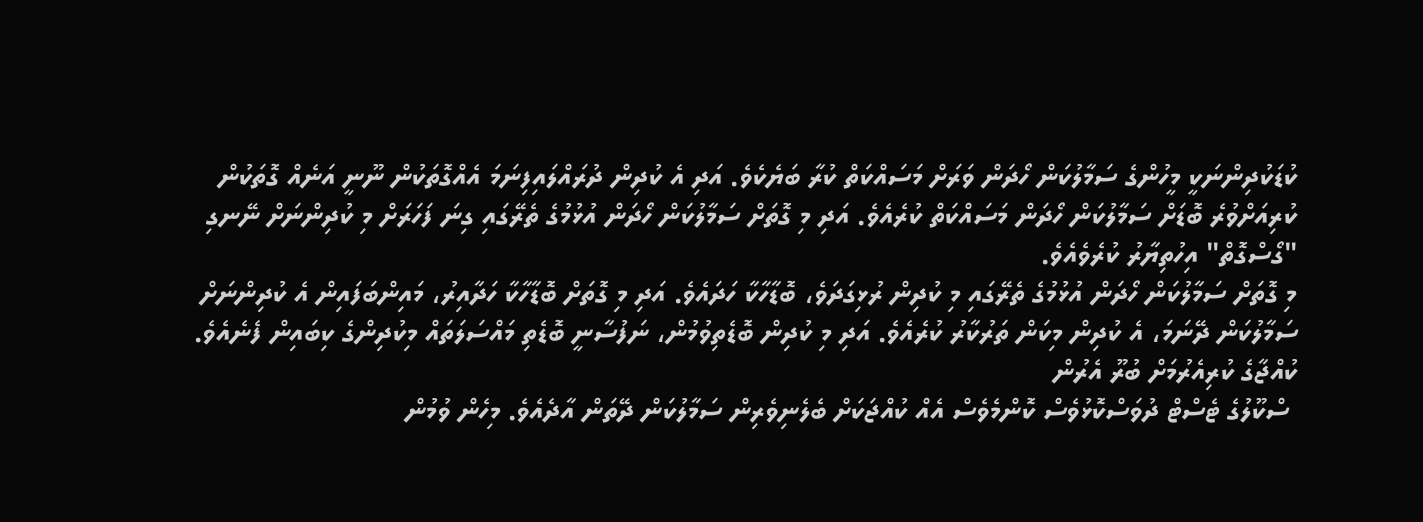ކުޑަކުދިންނަކީ މީހުންގެ ސަމާލުކަން ހޯދަން ވަރަށް މަސައްކަތް ކުރާ ބަޔެކެވެ. އަދި އެ ކުދިން ދުރައްލައިފިނަމަ އެއްގޮތަކުން ނޫނީ އަނެއް ގޮތަކުން ކުރިއަށްވުރެ ބޮޑަށް ސަމާލުކަން ހޯދަން މަސައްކަތް ކުރެއެވެ. އަދި މި ގޮތަށް ސަމާލުކަން ހޯދަން އުޅުމުގެ ތެރޭގައި ގިނަ ފަހަރަށް މި ކުދިންނަށް ނޭނގި "ގޯސްގޮތް" އިހުތިޔާރު ކުރެވެއެވެ.
މި ގޮތަށް ސަމާލުކަން ހޯދަން އުޅުމުގެ ތެރޭގައި މި ކުދިން ރުޅިގަދަވެ، ބޮޑާހާކާ ހަދައެވެ. އަދި މި ގޮތަށް ބޮޑާހާކާ ހަދާއިރު، މައިންބަފައިން އެ ކުދިންނަށް ސަމާލުކަން ދޭނަމަ، އެ ކުދިން މިކަން ތަރުކާރު ކުރެއެވެ. އަދި މި ކުދިން ބޮޑެތިވުމުން، ނަފުސާނީ ބޮޑެތި މައްސަލަތައް މިކުދިންގެ ކިބައިން ފެނެއެވެ.
ކުއްޖާގެ ކުރިއެރުމަށް ބުރޫ އެރުން
 ސްކޫލުގެ ޓެސްޓް ދުވަސްކޮޅުވެސް ކޮންމެވެސް އެއް ކުއްޖަކަށް ބެލެނިވެރިން ސަމާލުކަން ދޭތަން އާދެއެވެ. މިހެން ވުމުން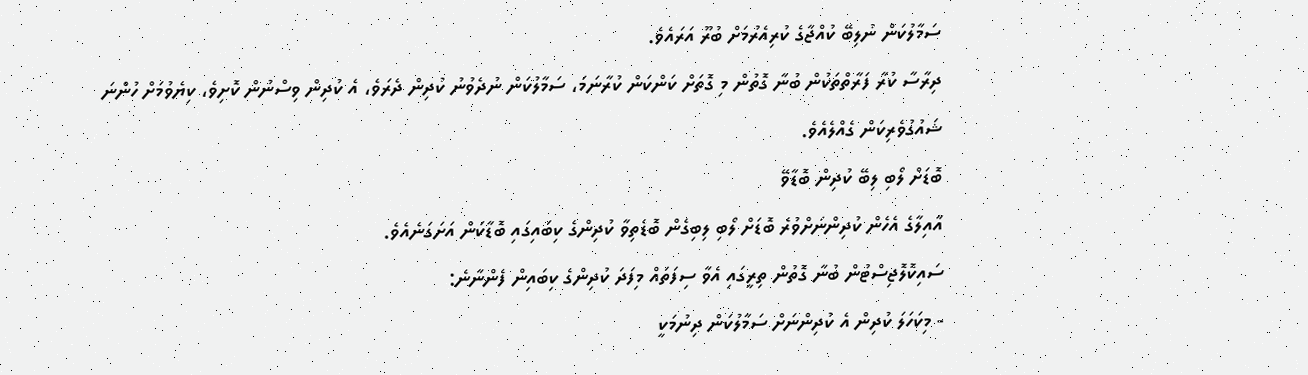ސަމާލުކަން ނުލިބޭ ކުއްޖާގެ ކުރިއެރުމަށް ބުރޫ އަރައެވެ.
ދިރާސާ ކުރާ ފަރާތްތަކުން ބުނާ ގޮތުން މި ގޮތަށް ކަންކަން ކުރާނަމަ، ސަމާލުކަން ނުދެވުނު ކުދިން ދެރަވެ، އެ ކުދިން ވިސްނުން ކޮށިވެ، ކިޔެވުމަށް ހުންނަ ޝައުގުވެރިކަން ގެއްލެއެވެ.
ބޮޑަށް ލޯބި ލިބޭ ކުދިން ބޮޑާވޭ
އާއިލާގެ އެހެން ކުދިންނަށްވުރެ ބޮޑަށް ލޯބި ލިބިގެން ބޮޑެތިވާ ކުދިންގެ ކިބައިގައި ބޮޑާކަން އަށަގަނެއެވެ.
ސައިކޮލޮޖިސްޓުން ބުނާ ގޮތުން ތިރީގައި އެވާ ސިފަތައް މިފަދަ ކުދިންގެ ކިބައިން ފެންނާނެ:
- މިކަހަލަ ކުދިން އެ ކުދިންނަށް ސަމާލުކަން ދިނުމަކީ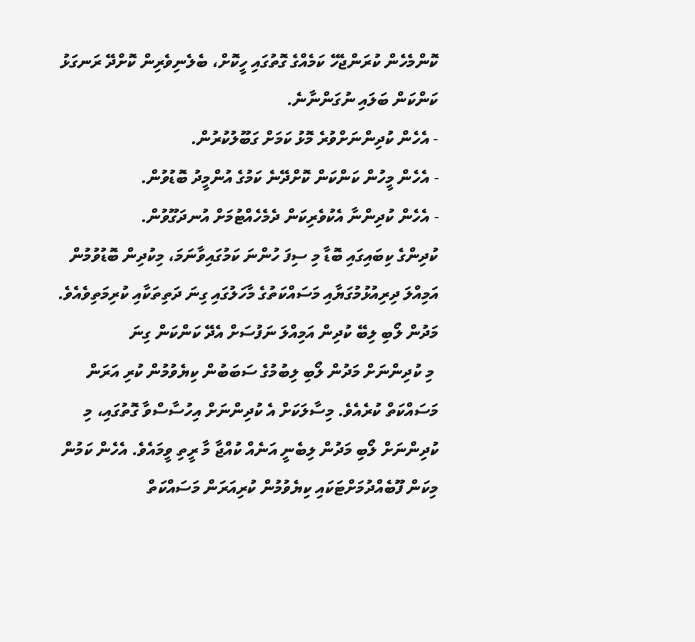ކޮންމެހެން ކުރަންޖެހޭ ކަމެއްގެ ގޮތުގައި ހީކޮށް، ބެލެނިވެރިން ކޮށްދޭ ރަނގަޅު ކަންކަން ބަލައި ނުގަންނާނެ.
- އެހެން ކުދިންނަށްވުރެ މޮޅު ކަމަށް ގަބޫލުކުރުން.
- އެހެން މީހުން ކަންކަން ކޮށްދޭނެ ކަމުގެ އުންމީދު ބޮޑުވުން.
- އެހެން ކުދިންނާ އެކުވެރިކަން ދެމެހެއްޓުމަށް އުނދަގޫވުން.
ކުދިންގެ ކިބައިގައި ބޮޑާ މި ސިފަ ހުންނަ ކަމުގައިވާނަމަ، މިކުދިން ބޮޑުވުމުން އަމިއްލަ ދިރިއުޅުމުގަޔާއި މަސައްކަތުގެ މާހަލުގައި ގިނަ ދަތިތަކާއި ކުރިމަތިވެއެވެ.
މަދުން ލޯބި ލިބޭ ކުދިން އަމިއްލަ ނަފުސަށް އެދޭ ކަންކަން ގިނަ
 މި ކުދިންނަށް މަދުން ލޯބި ލިބުމުގެ ސަބަބުން ކިޔެވުމުން ކުރި އަރަން މަސައްކަތް ކުރެއެވެ. މިސާލަކަށް އެ ކުދިންނަށް އިހުސާސްވާ ގޮތުގައި، މި ކުދިންނަށް ލޯބި މަދުން ލިބެނީ އަނެއް ކުއްޖާ މާ ރީތި ވީމައެވެ. އެހެން ކަމުން މިކަން ފޫބެއްދުމަށްޓަކައި ކިޔެވުމުން ކުރިއަރަން މަސައްކަތް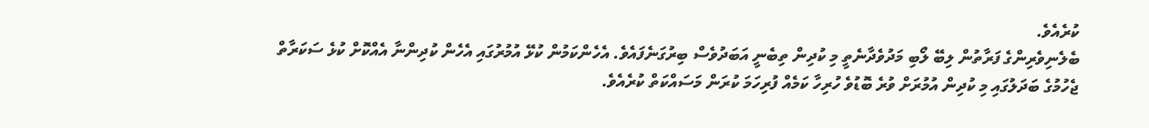ކުރެއެވެ.
ބެލެނިވެރިންގެ ފަރާތުން ލިބޭ ލޯބި މަދުވެދާނެތީ މި ކުދިން ތިބެނީ އަބަދުވެސް ބިރުގަނެފައެވެ. އެހެންކަމުން ކުޅޭ އުމުރުގައި އެހެން ކުދިންނާ އެއްކޮށް ކުޅެ ސަކަރާތް ޖެހުމުގެ ބަދަލުގައި މި ކުދިން އުމުރަށް ވުރެ ބޮޑުވެ ހުރިހާ ކަމެއް ފުރިހަމަ ކުރަން މަސައްކަތް ކުރެއެވެ.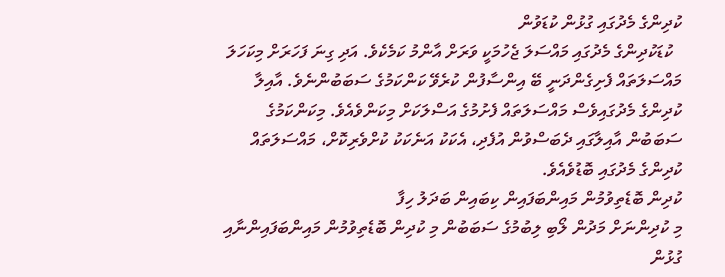ކުދިންގެ މެދުގައި ގުޅުން ކުޑަވުން
  ކުޑަކުދިންގެ މެދުގައި މައްސަލަ ޖެހުމަކީ ވަރަށް އާންމު ކަމެކެވެ. އަދި ގިނަ ފަހަރަށް މިކަހަލަ މައްސަލަތައް ފެށިގެންދަނީ ބޭ އިންސާފުން ކުރެވޭ ކަންކަމުގެ ސަބަބުންނެވެ. އާއިލާ ކުދިންގެ މެދުގައިވެސް މައްސަލަތައް ފެށުމުގެ އަސްލަކަށް މިކަންވެއެވެ. މިކަންކަމުގެ ސަބަބުން އާއިލާގައި ދެބަސްވުން އުފެދި، އެކަކު އަނެކަކު ކުށްވެރިކޮށް، މައްސަލަތައް ކުދިންގެ މެދުގައި ބޮޑުވެއެވެ.
ކުދިން ބޮޑެތިވުމުން މައިންބަފައިން ކިބައިން ބަދަލު ހިފާ
މި ކުދިންނަށް މަދުން ލޯބި ލިބުމުގެ ސަބަބުން މި ކުދިން ބޮޑެތިވުމުން މައިންބަފައިންނާއި ގުޅުން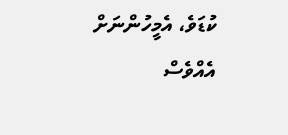ކުޑަވެ، އެމީހުންނަށް އެއްވެސް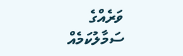ވަރެއްގެ ސަމާލުކަމެއް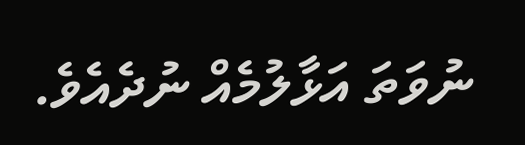ނުވަތަ އަޅާލުމެއް ނުދެއެވެ.